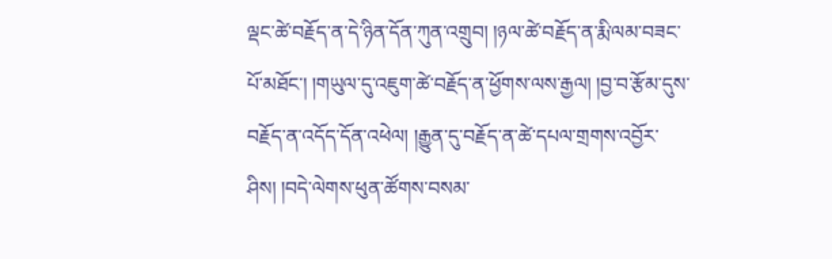ལྡང་ཚེ་བརྗོད་ན་དེ་ཉིན་དོན་ཀུན་འགྲུབ། །ཉལ་ཚེ་བརྗོད་ན་རྨི་ལམ་བཟང་པོ་མཐོང་། །གཡུལ་དུ་འཇུག་ཚེ་བརྗོད་ན་ཕྱོགས་ལས་རྒྱལ། །བྱ་བ་རྩོམ་དུས་བརྗོད་ན་འདོད་དོན་འཕེལ། །རྒྱུན་དུ་བརྗོད་ན་ཚེ་དཔལ་གྲགས་འབྱོར་ཤིས། །བདེ་ལེགས་ཕུན་ཚོགས་བསམ་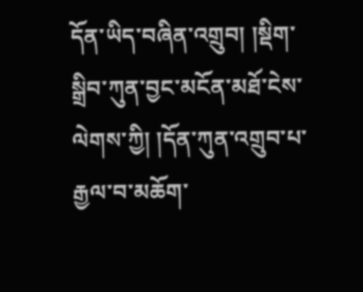དོན་ཡིད་བཞིན་འགྲུབ། །སྡིག་སྒྲིབ་ཀུན་བྱང་མངོན་མཐོ་ངེས་ལེགས་ཀྱི། །དོན་ཀུན་འགྲུབ་པ་རྒྱལ་བ་མཆོག་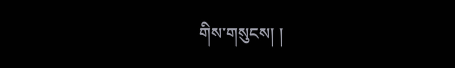གིས་གསུངས། །